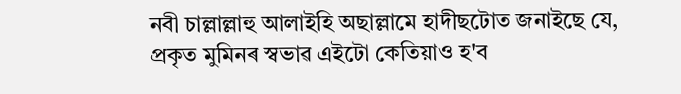নবী চাল্লাল্লাহু আলাইহি অছাল্লামে হাদীছটোত জনাইছে যে, প্ৰকৃত মুমিনৰ স্বভাৱ এইটো কেতিয়াও হ'ব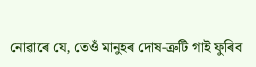নোৱাৰে যে, তেওঁ মানুহৰ দোষ-ত্ৰুটি গাই ফুৰিব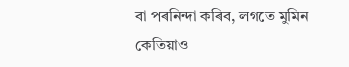বা পৰনিন্দা কৰিব, লগতে মুমিন কেতিয়াও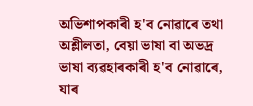অভিশাপকাৰী হ'ব নোৱাৰে তথা অশ্লীলতা, বেয়া ভাষা বা অভদ্ৰ ভাষা ব্যৱহাৰকাৰী হ'ব নোৱাৰে, যাৰ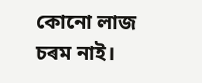কোনো লাজ চৰম নাই।